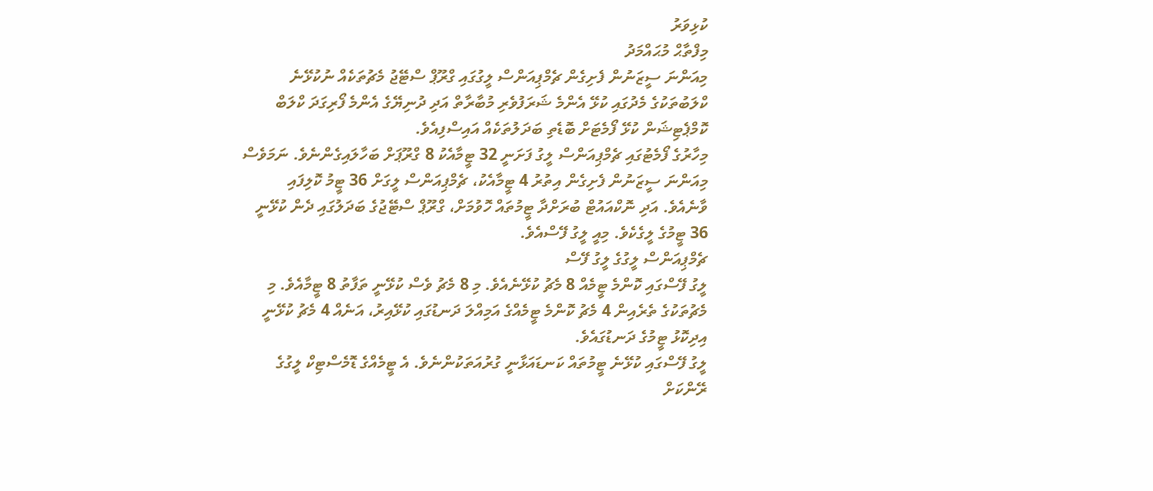ކުޅިވަރު
މިފްތާޙް މުޙައްމަދު
މިއަންނަ ސީޒަނުން ފެށިގެން ޗެމްޕިއަންސް ލީގުގައި ގްރޫޕް ސްޓޭޖު މެޗުތަކެއް ނުކުޅޭނެ
ކްލަބުތަކުގެ މެދުގައި ކުޅޭ އެންމެ ޝަރަފުވެރި މުބާރާތް އަދި ދުނިޔޭގެ އެންމެ ފޯރިގަދަ ކްލަބް ކޮމްޕެޓިޝަން ކުޅޭ ފޯމެޓަށް ބޮޑެތި ބަދަލުތަކެއް އައިސްފިއެވެ.
މިހާރުގެ ފޯމެޓުގައި ޗެމްޕިއަންސް ލީގު ފަށަނީ 32 ޓީމާއެކު 8 ގްރޫޕަށް ބަހާލައިގެންނެވެ. ނަމަވެސް މިއަންނަ ސީޒަނުން ފެށިގެން އިތުރު 4 ޓީމާއެކު، ޗެމްޕިއަންސް ލީގަށް 36 ޓީމު ކޮލިފައި ވާނެއެވެ. އަދި ނޮކްއައުޓް ބުރަށްދާ ޓީމުތައް ހޮވުމަށް، ގްރޫޕް ސްޓޭޖުގެ ބަދަލުގައި ދެން ކުޅޭނީ 36 ޓީމުގެ ލީގެކެވެ. މިއީ ލީގު ފޭސްއެވެ.
ޗެމްޕިއަންސް ލީގުގެ ލީގު ފޭސް
ލީގު ފޭސްގައި ކޮންމެ ޓީމެއް 8 މެޗު ކުޅޭނެއެވެ. މި 8 މެޗު ވެސް ކުޅޭނީ ތަފާތު 8 ޓީމާއެވެ. މި މެޗުތަކުގެ ތެރެއިން 4 މެޗު ކޮންމެ ޓީމެއްގެ އަމިއްލަ ދަނޑުގައި ކުޅޭއިރު، އަނެއް 4 މެޗު ކުޅޭނީ އިދިކޮޅު ޓީމުގެ ދަނޑުގައެވެ.
ލީގު ފޭސްގައި ކުޅޭނެ ޓީމުތައް ކަނޑައަޅާނީ ގުރުއަތަކުންނެވެ. އެ ޓީމެއްގެ ޑޮމެސްޓިކް ލީގުގެ ރޭންކަށް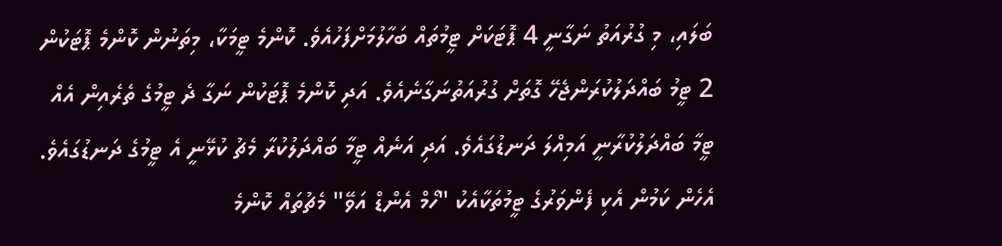ބަލައި، މި ގުރުއަތު ނަގާނީ 4 ޕޮޓަކަށް ޓީމުތައް ބަހާލުމަށްފަހުއެވެ. ކޮންމެ ޓީމަކާ، މިތަނުން ކޮންމެ ޕޮޓަކުން 2 ޓީމު ބައްދަލުކުރަންޖެހޭ ގޮތަށް ގުރުއަތުނަގާނެއެވެ. އަދި ކޮންމެ ޕޮޓަކުން ނަގާ ދެ ޓީމުގެ ތެރެއިން އެއް ޓީމާ ބައްދަލުކުރާނީ އަމިއްލަ ދަނޑުގައެވެ. އަދި އަނެއް ޓީމާ ބައްދަލުކުރާ މެޗު ކުޅޭނީ އެ ޓީމުގެ ދަނޑުގައެވެ. އެހެން ކަމުން އެކި ފެންވަރުގެ ޓީމުތަކާއެކު "ހޯމް އެންޑް އަވޭ" މެޗުތައް ކޮންމެ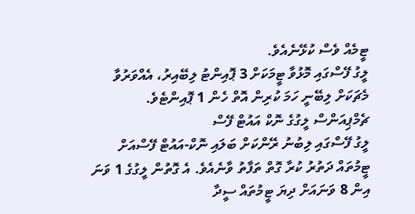ޓީމެއް ވެސް ކުޅޭނެއެވެ.
ލީގު ފޭސްގައި މޮޅުވާ ޓީމަކަށް 3 ޕޮއިންޓު ލިބޭއިރު، އެއްވަރުވާ މެޗަކަށް ލިބޭނީ ހަމަ ކުރިން އޮތް ހެން 1 ޕޮއިންޓެވެ.
ޗެމްޕިއަންސް ލީގުގެ ނޮކް އައުޓް ފޭސް
ލީގު ފޭސްގައި ލިބުނު ރޭންކަށް ބަލައި ނޮކް-އައުޓް ފޭސްއަށް ޓީމުތައް ދަތުރު ކުރާ ގޮތް ތަފާތު ވާނެއެވެ. އެ ގޮތުން ލީގުގެ 1 ވަނަ އިން 8 ވަނައަށް ދިޔަ ޓީމުތައް ސީދާ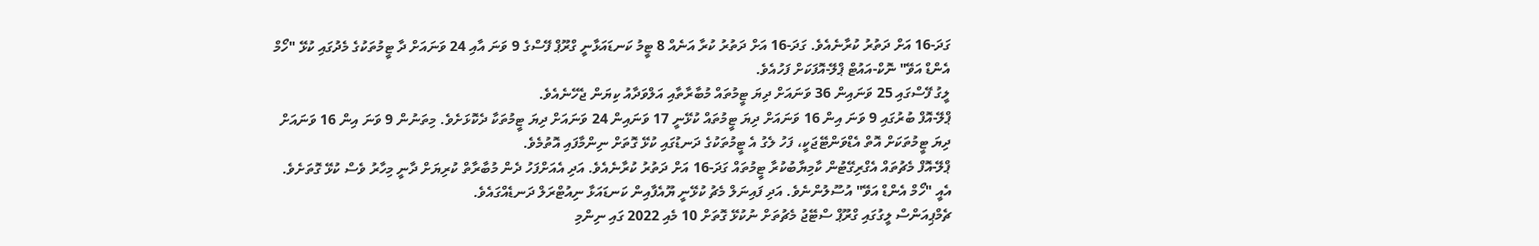ގަދަ-16 އަށް ދަތުރު ކުރާނެއެވެ. ގަދަ-16 އަށް ދަތުރު ކުރާ އަނެއް 8 ޓީމު ކަނޑައަޅާނީ ގްރޫޕް ފޭސްގެ 9 ވަނަ އާއި 24 ވަނައަށް ދާ ޓީމުތަކުގެ މެދުގައި ކުޅޭ "ހޯމް އެންޑް އަވޭ" ނޮކް-އައުޓް ޕްލޭ-އޮފަކަށް ފަހުއެވެ.
ލީގު ފޭސްގައި 25 ވަނައިން 36 ވަނައަށް ދިޔަ ޓީމުތައް މުބާރާތާއި އަލްވަދާއު ކިޔަން ޖެހޭނެއެވެ.
ޕްލޭ-އޮފް ބުރުގައި 9 ވަނަ އިން 16 ވަނައަށް ދިޔަ ޓީމުތައް ކުޅޭނީ 17 ވަނައިން 24 ވަނައަށް ދިޔަ ޓީމުތަކާ ދެކޮޅަށެވެ. މިތަނުން 9 ވަނަ އިން 16 ވަނައަށް ދިޔަ ޓީމުތަކަށް އޮތް އެޑްވަންޓޭޖަކީ، ފަހު ލެގު އެ ޓީމުތަކުގެ ދަނޑުގައި ކުޅޭ ގޮތަށް ނިންމާފައި އޮތުމެވެ.
ޕްލޭ-އޮފް މެޗުތައް އެގްރިގޭޓުން ކާމިޔާބުކުރާ ޓީމުތައް ގަދަ-16 އަށް ދަތުރު ކުރާނެއެވެ. އަދި އެއަށްފަހު ދެން މުބާރާތް ކުރިޔަށް ދާނީ މިހާރު ވެސް ކުޅޭ ގޮތަށެވެ. އެއީ "ހޯމް އެންޑް އަވޭ" އުސޫލުންނެވެ. އަދި ފައިނަލް މެޗު ކުޅޭނީ ޔޫއެފާއިން ކަނޑައަޅާ ނިއުޓްރަލް ދަނޑެއްގައެވެ.
ޗެމްޕިއަންސް ލީގުގައި ގްރޫޕް ސްޓޭޖު މެޗުތަށް ނުކުޅޭ ގޮތަށް 10 މެއި 2022 ގައި ނިންމި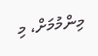މިންމުމަށް، މި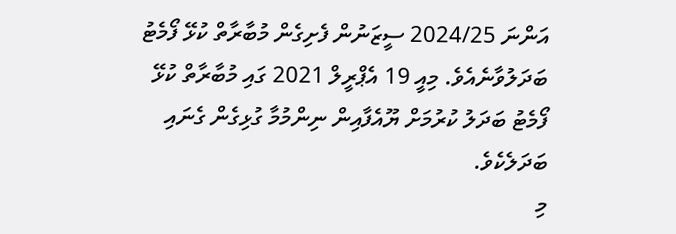އަންނަ 2024/25 ސީޒަނުން ފެށިގެން މުބާރާތް ކުޅޭ ފޯމެޓު ބަދަލުވާނެއެވެ. މިއީ 19 އެޕްރީލް 2021 ގައި މުބާރާތް ކުޅޭ ފޯމެޓު ބަދަލު ކުރުމަށް ޔޫއެފާއިން ނިންމުމާ ގުޅިގެން ގެނައި ބަދަލެކެވެ.
މި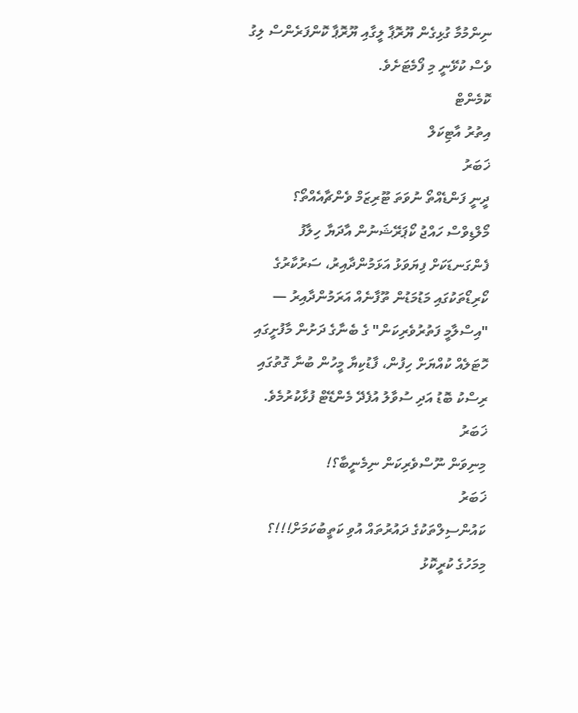ނިންމުމާ ގުޅިގެން ޔޫރޮޕާ ލީގާއި ޔޫރޮޕާ ކޮންފަރެންސް ލިގު ވެސް ކުޅޭނީ މި ފޯމެޓަށެވެ.
ކޮމެންޓް
އިތުރު އާޓިކަލް
ޚަބަރު
ދީނީ ފަންޑެއްތޯ ނުވަތަ ޓޫރިޒަމް ވެންޗާއެއްތޯ؟
މޯލްޑިވްސް ހައްޖު ކޯޕަރޭޝަނުން އާދަޔާ ހިލާފު ފެންގަނޑަކަށް ފިޔަވަޅު އަޅަމުންދާއިރު، ސަރުކާރުގެ ކޯރިޑޯތަކުގައި މަޑުމަޑުން ތޫފާނެއް އަރަމުންދާއިރު — "އިސްލާމީ ފަތުރުވެރިކަން" ގެ ބެނާގެ ދަށުން މާފުށީގައި ހޮޓަލެއް ކުއްޔަށް ހިފުން، ފާޑުކިޔާ މީހުން ބުނާ ގޮތުގައި ރިސްކު ބޮޑު އަދި ސުވާލު އުފެދޭ މެންޑޭޓް ފުޅާކުރުމެވެ.
ޚަބަރު
މިނިވަން ނޫސްވެރިކަން ނިމެނީބާ؟!
ޚަބަރު
ކައުންސިލްތަކުގެ ދައުރުތައް އުވި ކަތީބުކަމަށް!!!؟
މިމަހުގެ ކުރީކޮޅު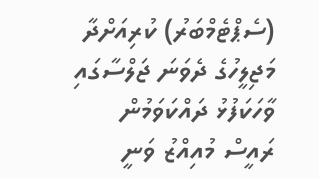(ސެޕްޓެމްބަރު) ކުރިއަށްދާ މަޖިލީހުގެ ދެވަނަ ޖަލްސާގައި ވާހަކަފުޅު ދައްކަވަމުން ރައީސް މުއިއްޒު ވަނީ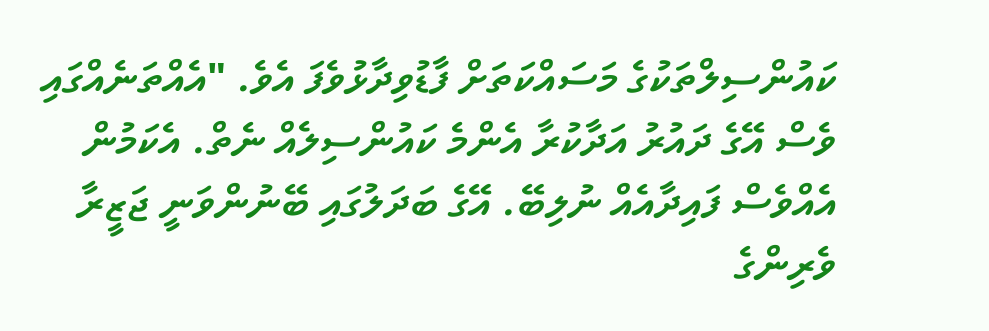ކައުންސިލްތަކުގެ މަސައްކަތަށް ފާޑުވިދާޅުވެފަ އެވެ. "އެއްތަނެއްގައި ވެސް އޭގެ ދައުރު އަދާކުރާ އެންމެ ކައުންސިލެއް ނެތް. އެކަމުން އެއްވެސް ފައިދާއެއް ނުލިބޭ. އޭގެ ބަދަލުގައި ބޭނުންވަނީ ޖަޒީރާ ވެރިންގެ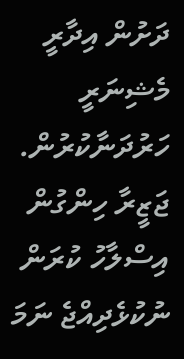ދަށުން އިދާރީ މެޝިނަރީ ހަރުދަނާކުރުން. ޖަޒީރާ ހިންގުން އިސްލާހު ކުރަން ނުކުޅެދިއްޖެ ނަމަ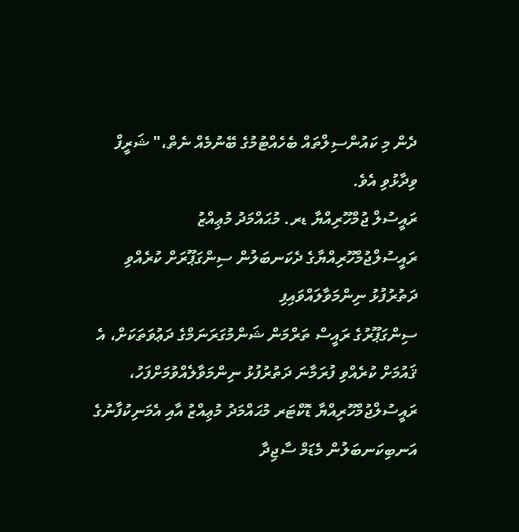ދެން މި ކައުންސިލްތައް ބެހެއްޓުމުގެ ބޭނުމެއް ނެތް،" ޝަރީފް ވިދާޅުވި އެވެ.
ރައީސުލް ޖުމްހޫރިއްޔާ ޑރ. މުޙައްމަދު މުޢިއްޒު
ރައީސުލްޖުމްހޫރިއްޔާގެ ދެކަނބަލުން ސިންގަޕޫރަށް ކުރެއްވި ދަތުރުފުޅު ނިންމަވާލައްވައިފި
ސިންގަޕޫރުގެ ރައީސް ތަރްމަން ޝަންމުގަރަނަމްގެ ދަޢުވަތަކަށް، އެ ޤައުމަށް ކުރެއްވި ފުރަމާނަ ދަތުރުފުޅު ނިންމަވާލެއްވުމަށްފަހު، ރައީސުލްޖުމްހޫރިއްޔާ ޑޮކްޓަރ މުޙައްމަދު މުޢިއްޒު އާއި އެމަނިކުފާނުގެ އަނބިކަނބަލުން މެޑަމް ސާޖިދާ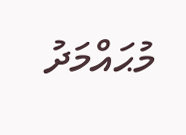މުޙައްމަދު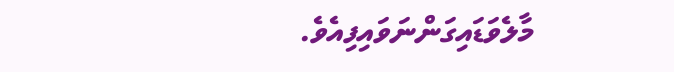މާލެވަޑައިގަންނަވައިފިއެވެ.